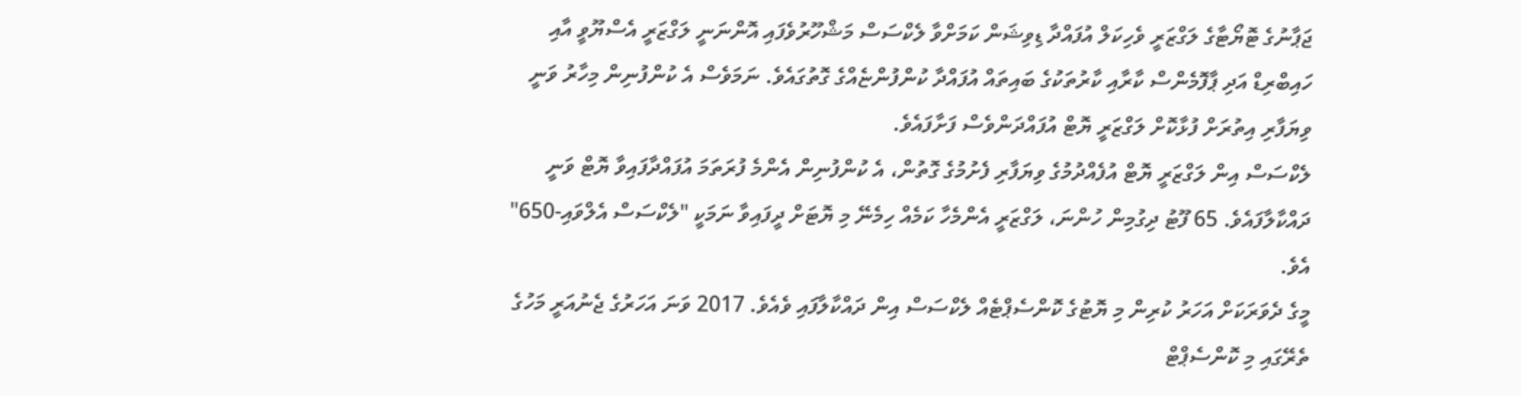ޖަޕާނުގެ ޓޮޔޯޓާގެ ލަގްޒަރީ ވެހިކަލް އުފައްދާ ޑިވިޝަން ކަމަށްވާ ލެކްސަސް މަޝްހޫރުވެފައި އޮންނަނީ ލަގްޒަރީ އެސްޔޫވީ އާއި ހައިބްރިޑް އަދި ޕާފޮމެންސް ކާރާއި ކާރުތަކުގެ ބައިތައް އުފައްދާ ކުންފުންޏެއްގެ ގޮތުގައެވެ. ނަމަވެސް އެ ކުންފުނިން މިހާރު ވަނީ ވިޔަފާރި އިތުރަށް ފުޅާކޮށް ލަގްޒަރީ ޔޮޓް އުފައްދަންވެސް ފަށާފައެވެ.
ލެކްސަސް އިން ލަގްޒަރީ ޔޮޓް އުފެއްދުމުގެ ވިޔަފާރި ފެށުމުގެ ގޮތުން، އެ ކުންފުނިން އެންމެ ފުރަތަމަ އުފައްދާފައިވާ ޔޮޓް ވަނީ ދައްކާލާފައެވެ. 65 ފޫޓު ދިގުމިން ހުންނަ، ލަގްޒަރީ އެންމެހާ ކަމެއް ހިމެނޭ މި ޔޮޓަށް ދީފައިވާ ނަމަކީ "ލެކްސަސް އެލްވައި-650" އެވެ.
މީގެ ދެވަރަކަށް އަހަރު ކުރިން މި ޔޮޓުގެ ކޮންސެޕްޓެއް ލެކްސަސް އިން ދައްކާލާފައި ވެއެވެ. 2017 ވަނަ އަހަރުގެ ޖެނުއަރީ މަހުގެ ތެރޭގައި މި ކޮންސެޕްޓް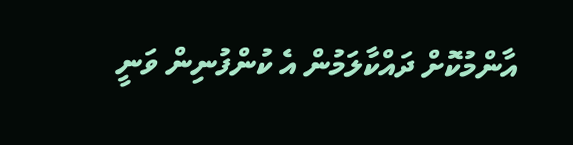އާންމުކޮށް ދައްކާލަމުން އެ ކުންފުނިން ވަނީ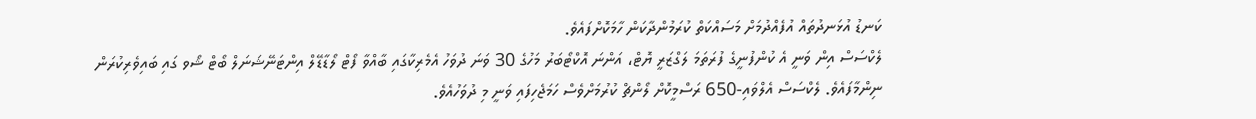ކަނޑު އުޅަނދުތައް އުފެއްދުމަށް މަސައްކަތް ކުރަމުންދާކަން ހާމަކޮށްފައެވެ.
ލެކްސަސް އިން ވަނީ އެ ކުންފުނީގެ ފުރަތަމަ ލަގްޒަރީ ޔޮޓް، އަންނަ އޮކްޓޯބަރު މަހުގެ 30 ވަނަ ދުވަހު އެމެރިކާގައި ބާއްވާ ފޯޓް ލޯޑާޑޭލް އިންޓަނޭޝަނަލް ބޯޓް ޝޯވ ގައި ބައިވެރިކުރަން ނިންމާފައެވެ. ލެކްސަސް އެލްވައި-650 ރަސްމީކޮށް ލޯންޗް ކުރުމަށްވެސް ހަމަޖެހިފައި ވަނީ މި ދުވަހުއެވެ.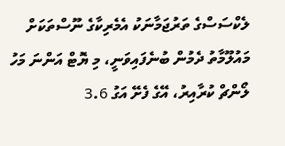ލެކްސަސްގެ ތަރުޖަމާނަކު އެމެރިކާގެ ނޫސްތަކަށް މައުލޫމާތު ދެމުން ބުނެފައިވަނީ، މި ޔޮޓް އަންނަ މަހު ލޯންޗް ކުރާއިރު، އޭގެ ފެށޭ އަގު 3.6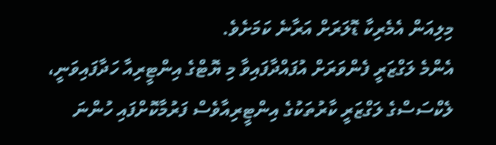މިލިއަން އެމެރިކާ ޑޮލަރަށް އަރާނެ ކަމަށެވެ.
އެންމެ ލަގްޒަރީ ފެންވަރަށް އުފައްދާފައިވާ މި ޔޮޓްގެ އިންޓީރިއާ ހަދާފައިވަނީ، ލެކްސަސްގެ ލަގްޒަރީ ކާރުތަކުގެ އިންޓީރިއާވެސް ފަރުމާކޮށްފައި ހުންނަ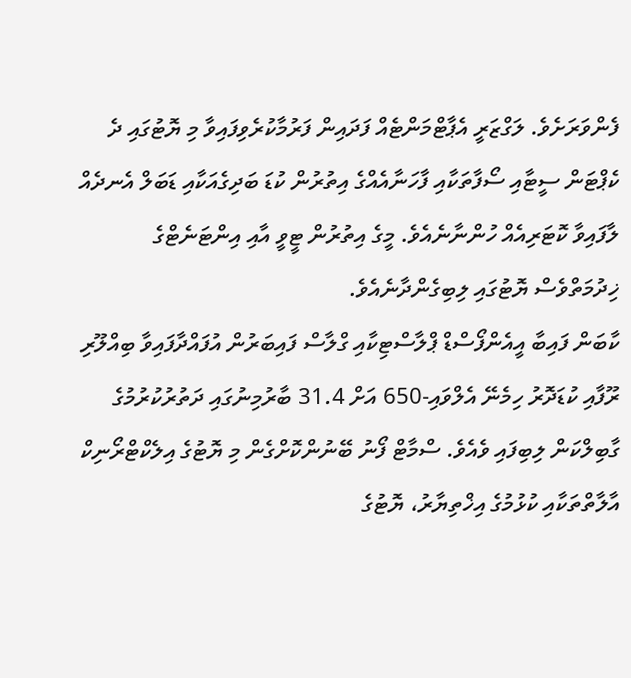ފެންވަރަށެވެ. ލަގްޒަރީ އެޕާޓްމަންޓެއް ފަދައިން ފަރުމާކުރެވިފައިވާ މި ޔޮޓުގައި ދެ ކެޕްޓަން ސީޓާއި ސޯފާތަކާއި ފާހަނާއެއްގެ އިތުރުން ކުޑަ ބަދިގެއަކާއި ޑަބަލް އެނދެއް ލާފައިވާ ކޮޓަރިއެއް ހުންނާނެއެވެ. މީގެ އިތުރުން ޓީވީ އާއި އިންޓަނެޓްގެ ޚިދުމަތްވެސް ޔޮޓުގައި ލިބިގެންދާނެއެވެ.
ކާބަން ފައިބާ އީއެންފޯސްޑް ޕްލާސްޓިކާއި ގްލާސް ފައިބަރުން އުފައްދާފައިވާ ބިއްލޫރި ރޫފާއި ކުޑަދޮރު ހިމެނޭ އެލްވައި-650 އަށް 31.4 ބާރުމިނުގައި ދަތުރުކުރުމުގެ ގާބިލްކަން ލިބިފައި ވެއެވެ. ސްމާޓް ފޯނު ބޭނުންކޮށްގެން މި ޔޮޓުގެ އިލެކްޓްރޯނިކް އާލާތްތަކާއި ކުޅުމުގެ އިޚްތިޔާރު، ޔޮޓުގެ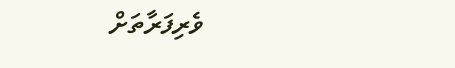ވެރިފަރާތަށް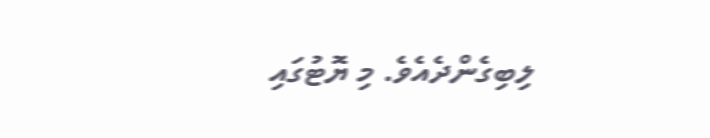ލިބިގެންދެއެވެ. މި ޔޮޓުގައި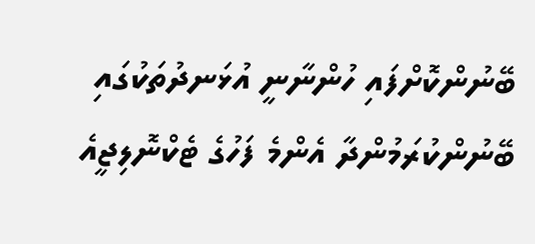ބޭނުންކޮށްފައި ހުންނާނީ އުޅަނދުތަކުގައި ބޭނުންކުރަމުންދާ އެންމެ ފަހުގެ ޓެކްނޮލިޖީއެ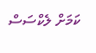ކަމަށް ލެކްސަސް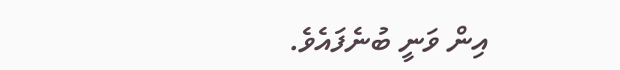އިން ވަނީ ބުނެފައެވެ.